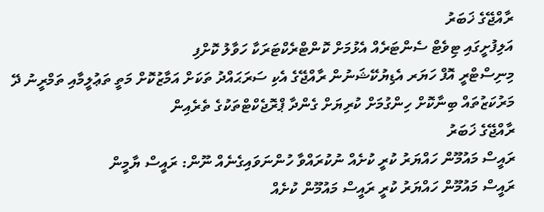ރާއްޖޭގެ ޚަބަރު
އަލިފުށީގައި ޓިވެޓް ސެންޓަރެއް އެޅުމަށް ކޮންޓްރެކްޓަރަކާ ހަވާލު ކޮށްފި
މިނިސްޓްރީ އޮފް ހަޔަރ އެޑިޔުކޭޝަނުން ރާއްޖޭގެ އެކި ސަރަޙައްދު ތަކަށް އަމާޒުކޮށް މަތީ ތަޢުލީމާއި ތަމްރީނު ދޭ މަރުކަޒުތައް ބިނާކޮށް ހިންގުމަށް ކުރިޔަށް ގެންދާ ޕްރޮޖެކްޓްތަކުގެ ތެރެއިން
ރާއްޖޭގެ ޚަބަރު
ރައީސް މައުމޫން ހައްޔަރު ކުރީ ކުށެއް ނުކުރައްވާ ހުންނަވައިގެނެއް ނޫން: ރައީސް ޔާމީން
ރައީސް މައުމޫން ހައްޔަރު ކުރީ ރައީސް މައުމޫން ކުށެއް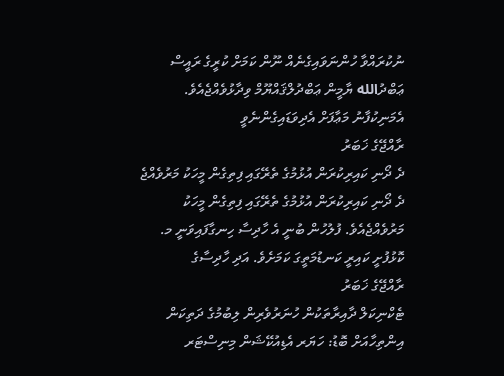ނުކުރައްވާ ހުންނަވައިގެނެއް ނޫން ކަމަށް ކުރީގެ ރައީސް ޢަބްދުالله ޔާމީން ޢަބްދުލްޤައްޔޫމް ވިދާޅުވެއްޖެއެވެ. އެމަނިކުފާނު މަޢާފަށް އެދިވަޑައިގެންނެވީ
ރާއްޖޭގެ ޚަބަރު
ދެ ދޯނި ކައިރިކުރަން އުޅުމުގެ ތެރޭގައި ފިތިގެން މީހަކު މަރުވެއްޖެ
ދެ ދޯނި ކައިރިކުރަން އުޅުމުގެ ތެރޭގައި ފިތިގެން މީހަކު މަރުވެއްޖެއެވެ. ފުލުހުން ބުނީ އެ ހާދިސާ ހިނގާފައިވަނީ މ. ކޮޅުފުށީ ކައިރީ ކަނޑުމަތީގަ ކަމަށެވެ. އަދި ހާދިސާގެ
ރާއްޖޭގެ ޚަބަރު
ޓެކްނިކަލް ދާއިރާތަކުން ހުނަރުވެރިން ލިބުމުގެ ދަތިކަން އިންތިހާއަށް ބޮޑު: ހަޔަރ އެޑިއުކޭޝަން މިނިސްޓަރ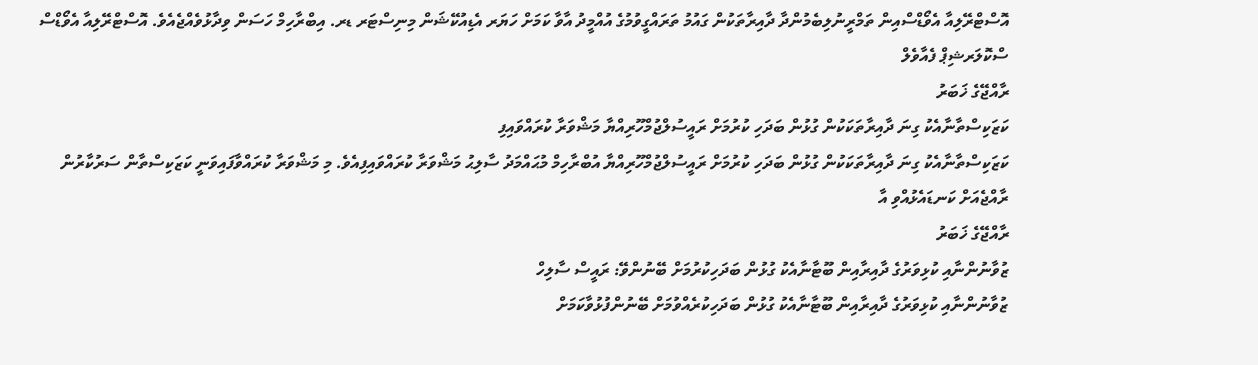އޮސްޓްރޭލިއާ އެވޯޑްސްއިން ތަމްރީނުލިބެމުންދާ ދާއިރާތަކުން ގައުމު ތަރައްގީވުމުގެ އުއްމީދު އާވާ ކަމަށް ހަޔަރ އެޑިއުކޭޝަން މިނިސްޓަރ ޑރ. އިބްރާހިމް ހަސަން ވިދާޅުވެއްޖެއެވެ. އޮސްޓްރޭލިއާ އެވޯޑްސް ސްކޮލަރޝިޕް ފެއާވެލް
ރާއްޖޭގެ ޚަބަރު
ކަޒަކިސްތާނާއެކު ގިނަ ދާއިރާތަކަކުން ގުޅުން ބަދަހި ކުރުމަށް ރައީސުލްޖުމްހޫރިއްޔާ މަޝްވަރާ ކުރައްވައިފި
ކަޒަކިސްތާނާއެކު ގިނަ ދާއިރާތަކަކުން ގުޅުން ބަދަހި ކުރުމަށް ރައީސުލްޖުމްހޫރިއްޔާ އުބްރާހިމް މުޙައްމަދު ސާލިޙު މަޝްވަރާ ކުރައްވައިފިއެވެ. މި މަޝްވަރާ ކުރައްވާފައިވަނީ ކަޒަކިސްތާން ސަރުކާރުން ރާއްޖެއަށް ކަނޑައެޅުއްވި އާ
ރާއްޖޭގެ ޚަބަރު
ޒުވާނުންނާއި ކުޅިވަރުގެ ދާއިރާއިން ބޫޓާނާއެކު ގުޅުން ބަދަހިކުރުމަށް ބޭނުންވޭ: ރައީސް ސާލިހް
ޒުވާނުންނާއި ކުޅިވަރުގެ ދާއިރާއިން ބޫޓާނާއެކު ގުޅުން ބަދަހިކުރެއްވުމަށް ބޭނުންފުޅުވާކަމަށް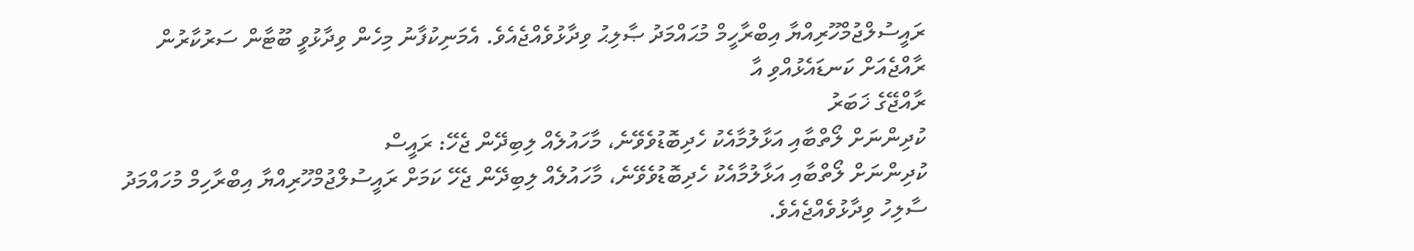ރައީސުލްޖުމްހޫރިއްޔާ އިބްރާހީމް މުޙައްމަދު ޞާލިޙު ވިދާޅުވެއްޖެއެވެ. އެމަނިކުފާނު މިހެން ވިދާޅުވީ ބޫޓާން ސަރުކާރުން ރާއްޖެއަށް ކަނޑައެޅުއްވި އާ
ރާއްޖޭގެ ޚަބަރު
ކުދިންނަށް ލޯތްބާއި އަޅާލުމާއެކު ހެދިބޮޑުވެވޭނެ، މާހައުލެއް ލިބިދޭން ޖެހޭ: ރައީސް
ކުދިންނަށް ލޯތްބާއި އަޅާލުމާއެކު ހެދިބޮޑުވެވޭނެ، މާހައުލެއް ލިބިދޭން ޖެހޭ ކަމަށް ރައީސުލްޖުމްހޫރިއްޔާ އިބްރާހިމް މުހައްމަދު ސާލިހު ވިދާޅުވެއްޖެއެވެ.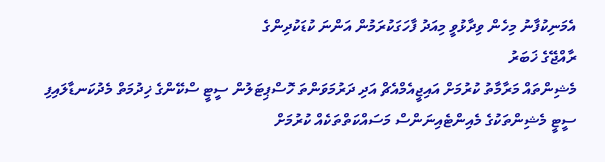އެމަނިކުފާނު މިހެން ވިދާޅުވީ މިއަދު ފާހަގަކުރަމުން އަންނަ ކުޑަކުދިންގެ
ރާއްޖޭގެ ޚަބަރު
މެޝިންތައް މަރާމާތު ކުރުމަށް އައިޖީއެމްއެޗް އަދި ދަރުމަވަންތަ ހޮސްޕިޓަލުން ސީޓީ ސްކޭންގެ ޚިދުމަތް މެދުކަނޑާލައިފި
ސީޓީ މެޝިންތަކުގެ މެއިންޓެއިނަންސް މަސައްކަތްތަކެއް ކުރުމަށް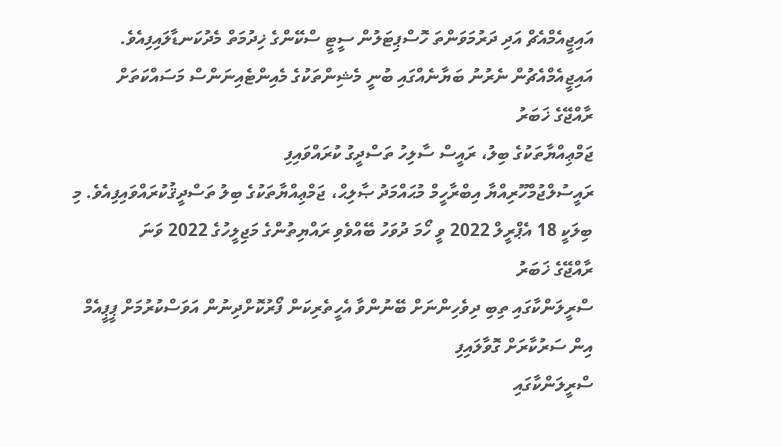އައިޖީއެމްއެޗް އަދި ދަރުމަވަންތަ ހޮސްޕިޓަލުން ސީޓީ ސްކޭންގެ ޚިދުމަތް މެދުކަނޑާލައިފިއެވެ. އައިޖީއެމްއެޗުން ނެރުނު ބަޔާނެއްގައި ބުނީ މެޝިންތަކުގެ މެއިންޓެއިނަންސް މަސައްކަތަށް
ރާއްޖޭގެ ޚަބަރު
ޖަމްޢިއްޔާތަކުގެ ބިލު، ރައީސް ސާލިހު ތަސްދީގު ކުރައްވައިފި
ރައީސުލްޖުމްހޫރިއްޔާ އިބްރާހީމް މުޙައްމަދު ޞާލިޙް، ޖަމްޢިއްޔާތަކުގެ ބިލު ތަސްދީޤުކުރައްވައިފިއެވެ. މި ބިލަކީ 18 އެޕްރީލް 2022 ވީ ހޯމަ ދުވަހު ބޭއްވެވި ރައްޔިތުންގެ މަޖިލީހުގެ 2022 ވަނަ
ރާއްޖޭގެ ޚަބަރު
ސްރީލަންކާގައި ތިބި ދިވެހިންނަށް ބޭނުންވާ އެހީތެރިކަން ފޯރުކޮށްދިނުން އަވަސްކުރުމަށް ޕީޕީއެމް އިން ސަރުކާރަށް ގޮވާލައިފި
ސްރީލަންކާގައި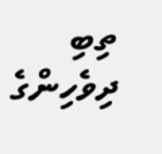ތިބި ދިވެހިންގެ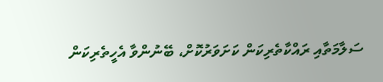ސަލާމަތާއި ރައްކާތެރިކަން ކަށަވަރުކޮށް، ބޭނުންވާ އެހީތެރިކަން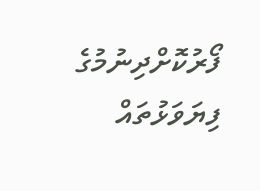ފޯރުކޮށްދިނުމުގެ ފިޔަވަޅުތައް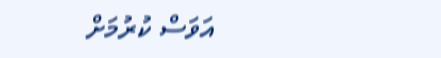އަވަސް ކުރުމަށް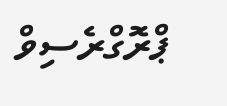ޕްރޮގްރެސިވް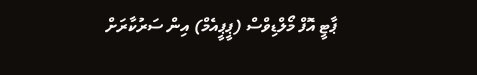ޕާޓީ އޮފް މޯލްޑިވްސް (ޕީޕީއެމް) އިން ސަރުކާރަށް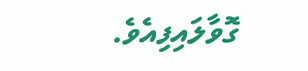ގޮވާލައިފިއެވެ.